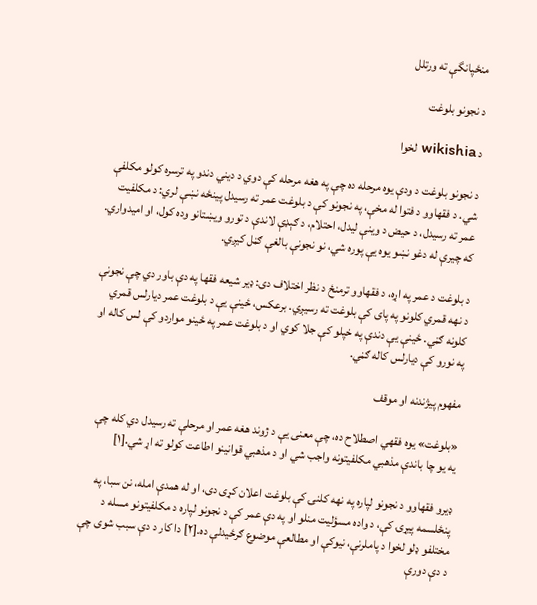منځپانگې ته ورتلل

د نجونو بلوغت

د wikishia لخوا

د نجونو بلوغت د ودې یوه مرحله ده چې په هغه مرحله کې دوي د دیني دندو په ترسره کولو مکلفې شي. د فقهاوو د فتوا له مخې، په نجونو کې د بلوغت عمر ته رسیدل پینځه نښې لري: د مکلفیت عمر ته رسیدل، د حیض د وینې لیدل، احتلام، د ګېډې لاندې د تورو ویښتانو وده کول، او امیدواري. که چیرې له دغو نښو یوه یې پوره شي، نو نجونې بالغې ګڼل کیږي.

د بلوغت د عمر په اړه، د فقهاوو ترمنځ د نظر اختلاف دی: ډیر شیعه فقها په دې باور دي چې نجونې د نهه قمري کلونو په پای کې بلوغت ته رسیږي. برعکس، ځینې یې د بلوغت عمر دیارلس قمري کلونه ګڼي. ځینې یې دندې په خپلو کې جلا کوي او د بلوغت عمر په ځینو مواردو کې لس کاله او په نورو کې دیارلس کاله ګڼي.

مفهوم پيژندنه او موقف

«بلوغت» یوه فقهي اصطلاح ده، چې معنی یې د ژوند هغه عمر او مرحلې ته رسیدل دي کله چې يه یو چا باندې مذهبي مکلفیتونه واجب شي او د مذهبي قوانینو اطاعت کولو ته اړ شي.[۱]

ډیرو فقهاوو د نجونو لپاره په نهه کلنۍ کې بلوغت اعلان کړی دی، او له همدې امله، نن سبا، په پنځلسمه پیړۍ کې، د واده مسؤلیت منلو او په دې عمر کې د نجونو لپاره د مکلفیتونو مسله د مختلفو ډلو لخوا د پاملرنې، نیوکې او مطالعې موضوع ګرځیدلې ده.[۲] دا کار د دې سبب شوی چې د دې دورې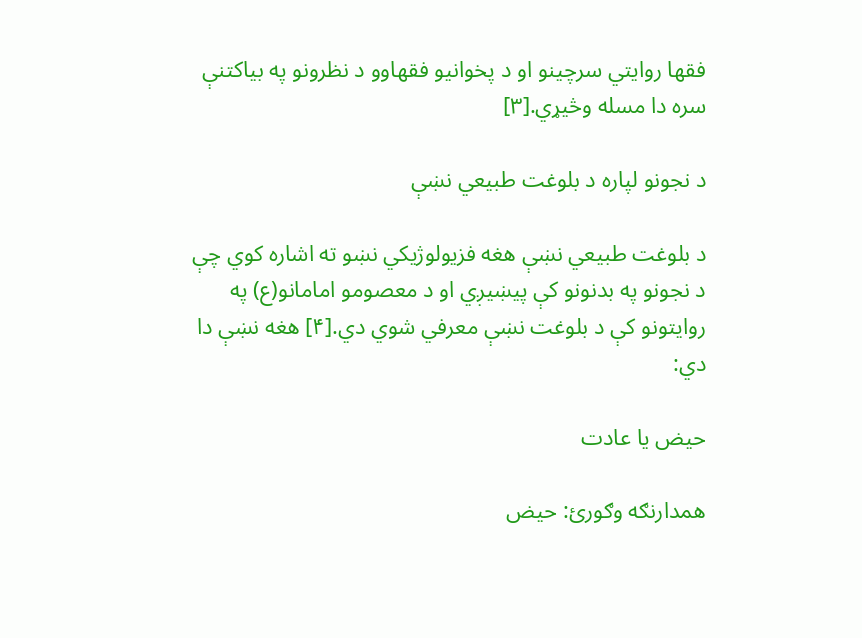فقها روایتي سرچینو او د پخوانیو فقهاوو د نظرونو په بیاکتنې سره دا مسله وڅیړي.[۳]

د نجونو لپاره د بلوغت طبیعي نښې

د بلوغت طبیعي نښې هغه فزیولوژیکي نښو ته اشاره کوي چې د نجونو په بدنونو کې پیښیږي او د معصومو امامانو(ع) په روایتونو کې د بلوغت نښې معرفي شوي دي.[۴] هغه نښې دا دي:

حیض یا عادت

همدارنګه وګورئ: حیض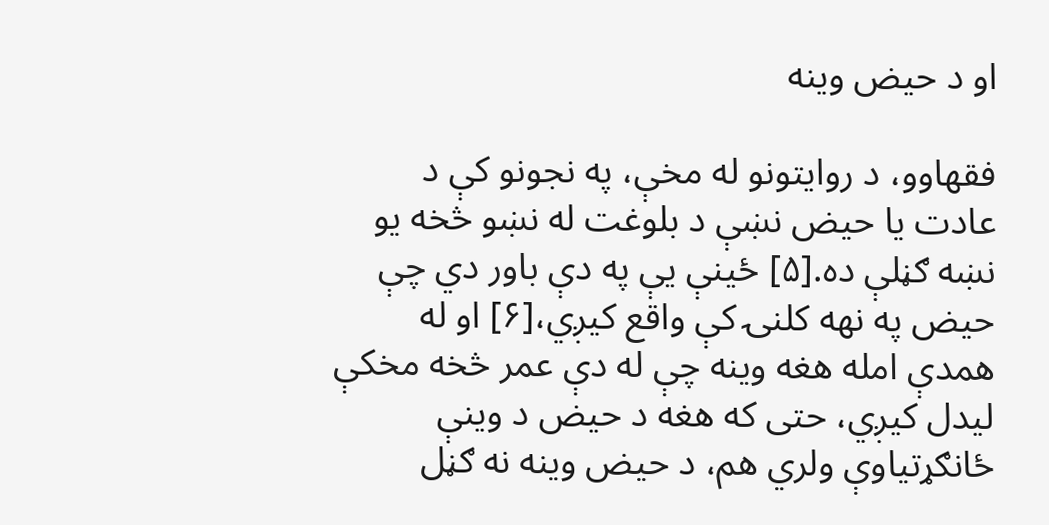او د حیض وینه

فقهاوو، د روایتونو له مخې، په نجونو کې د عادت یا حیض نښې د بلوغت له نښو څخه یو نښه ګڼلې ده.[۵] ځینې یې په دې باور دي چې حیض په نهه کلنۍ کې واقع کیږي،[۶] او له همدې امله هغه وینه چې له دې عمر څخه مخکې لیدل کیږي، حتی که هغه د حیض د وینې ځانګړتیاوې ولري هم، د حیض وینه نه ګڼل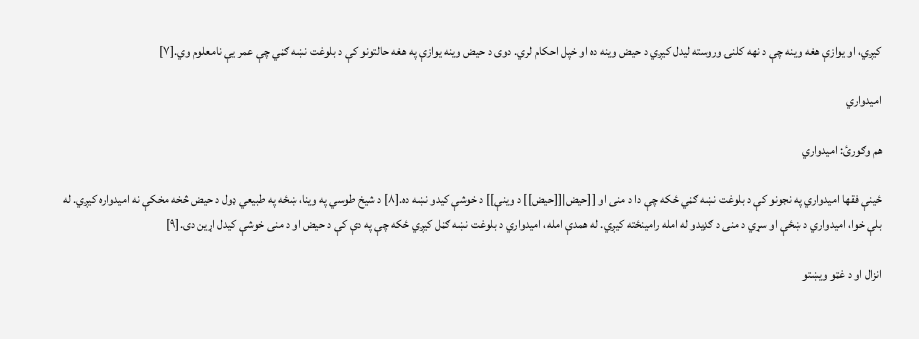کیږي، او یوازې هغه وینه چې د نهه کلنۍ وروسته لیدل کیږي د حیض وینه ده او خپل احکام لري. دوی د حیض وینه یوازې په هغه حالتونو کې د بلوغت نښه ګڼي چې عمر یې نامعلوم وي.[۷]

امیدواري

هم وګورئ: امیدواري

ځینې فقها امیدواري په نجونو کې د بلوغت نښه ګڼي ځکه چې دا د منی او [[حیض|[[حیض]] د وینې]] د خوشې کیدو نښه ده.[۸] د شیخ طوسي په وینا، ښځه په طبیعي ډول د حیض څخه مخکې نه امیدواره کیږي. له بلې خوا، امیدواري د ښځې او سړي د منی د ګډیدو له امله رامینځته کیږي. له همدې امله، امیدواري د بلوغت نښه ګڼل کیږي ځکه چې په دې کې د حیض او د منی خوشې کیدل اړین دی.[۹]

انزال او د غټو ویښتو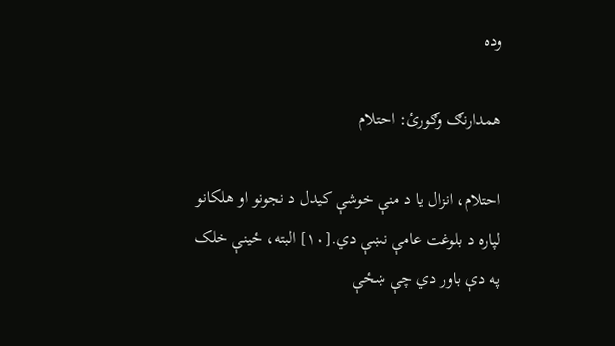وده

همدارنګ وګورئ: احتلام

احتلام، انزال یا د منې خوشې کیدل د نجونو او هلکانو لپاره د بلوغت عامې نښې دي.[۱۰] البته، ځینې خلک په دې باور دي چې ښځې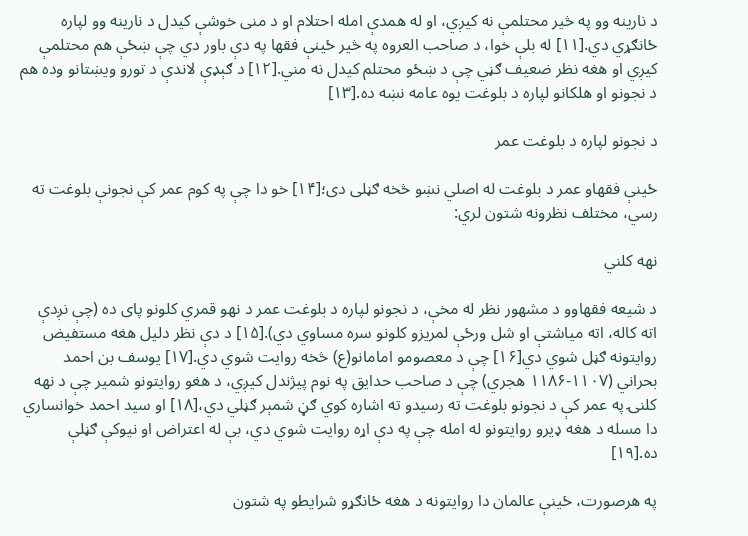د نارینه وو په څیر محتلمې نه کیږي، او له همدې امله احتلام او د منی خوشې کیدل د نارینه وو لپاره ځانګړي دي.[۱۱] له بلې خوا، د صاحب العروه په څیر ځینې فقها په دې باور دي چې ښځې هم محتلمې کیږي او هغه نظر ضعیف ګڼي چې د ښځو محتلم کیدل نه مني.[۱۲] د ګېډې لاندې د تورو ویښتانو وده هم د نجونو او هلکانو لپاره د بلوغت یوه عامه نښه ده.[۱۳]

د نجونو لپاره د بلوغت عمر

ځینې فقهاو عمر د بلوغت له اصلي نښو څخه ګڼلی دی؛[۱۴] خو دا چې په کوم عمر کې نجونې بلوغت ته رسي، مختلف نظرونه شتون لري:

نهه کلني

د شیعه فقهاوو د مشهور نظر له مخې، د نجونو لپاره د بلوغت عمر د نهو قمري کلونو پای ده (چې نږدې اته کاله، اته میاشتې او شل ورځې لمریزو کلونو سره مساوي دي).[۱۵] د دې نظر دلیل هغه مستفیض روایتونه ګڼل شوي دي[۱۶] چې د معصومو امامانو(ع) څخه روایت شوي دي.[۱۷] یوسف بن احمد بحراني (۱۱۰۷-۱۱۸۶ هجري) چې د صاحب حدایق په نوم پیژندل کیږي، د هغو روایتونو شمیر چې د نهه کلنۍ په عمر کې د نجونو بلوغت ته رسیدو ته اشاره کوي ګڼ شمېر ګڼلي دي،[۱۸] او سید احمد خوانساري دا مسله د هغه ډیرو روایتونو له امله چې په دې اړه روایت شوي دي، بې له اعتراض او نیوکې ګڼلې ده.[۱۹]

په هرصورت، ځینې عالمان دا روایتونه د هغه ځانګړو شرایطو په شتون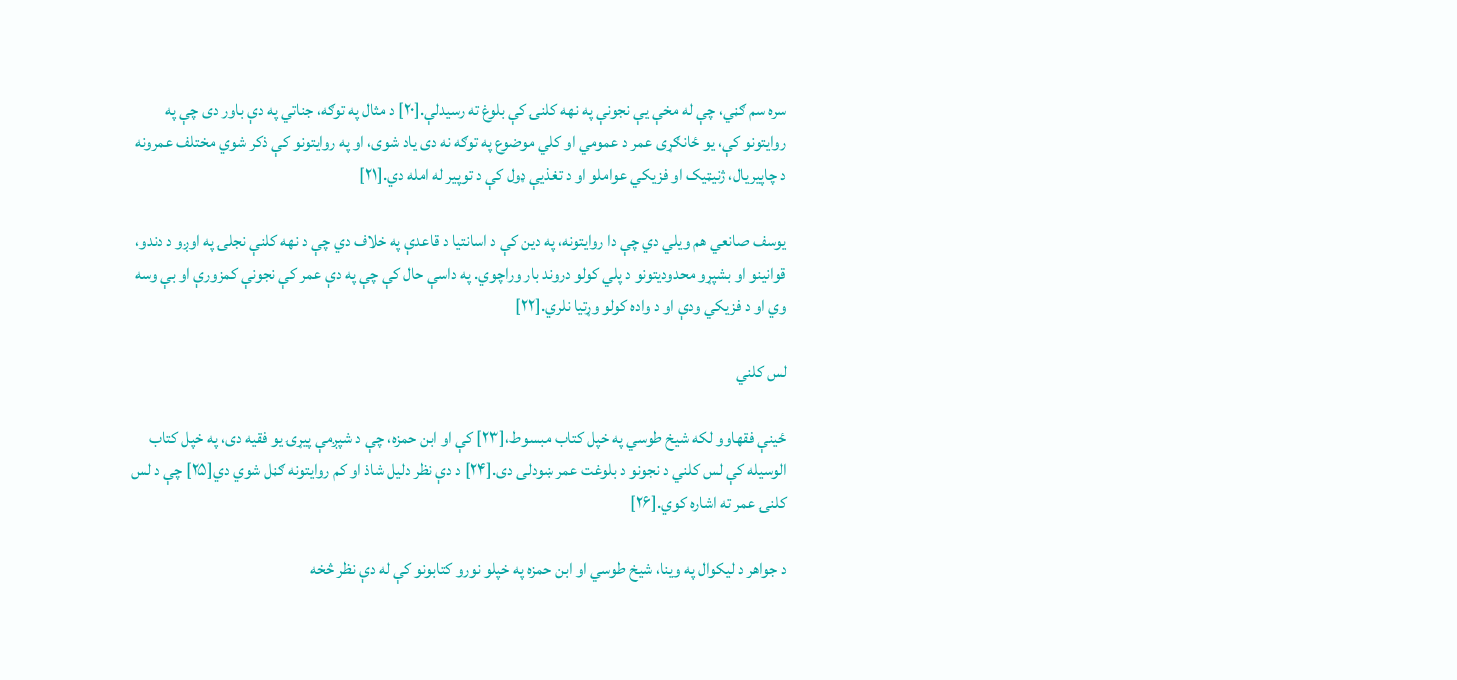سره سم ګڼي، چې له مخې یې نجونې په نهه کلنۍ کې بلوغ ته رسیدلې.[۲۰] د مثال په توګه، جناتي په دې باور دی چې په روایتونو کې، یو ځانګړی عمر د عمومي او کلي موضوع په توګه نه دی یاد شوی، او په روایتونو کې ذکر شوي مختلف عمرونه د چاپیریال، ژنیټیک او فزیکي عواملو او د تغذیې ډول کې د توپیر له امله دي.[۲۱]

یوسف صانعي هم ویلي دي چې دا روایتونه، په دین کې د اسانتیا د قاعدې په خلاف دي چې د نهه کلنې نجلۍ په اوږو د دندو، قوانینو او بشپړو محدودیتونو د پلي کولو دروند بار وراچوي. په داسې حال کې چې په دې عمر کې نجونې کمزورې او بې وسه وي او د فزیکي ودې او د واده کولو وړتیا نلري.[۲۲]

لس کلني

ځینې فقهاوو لکه شیخ طوسي په خپل کتاب مبسوط،[۲۳] کې او ابن حمزه، چې د شپږمې پیړۍ یو فقیه دی، په خپل کتاب الوسیله کې لس کلني د نجونو د بلوغت عمر ښودلی دی.[۲۴] د دې نظر دلیل شاذ او کم روایتونه ګڼل شوي دي[۲۵] چې د لس کلنۍ عمر ته اشاره کوي.[۲۶]

د جواهر د لیکوال په وینا، شیخ طوسي او ابن حمزه په خپلو نورو کتابونو کې له دې نظر څخه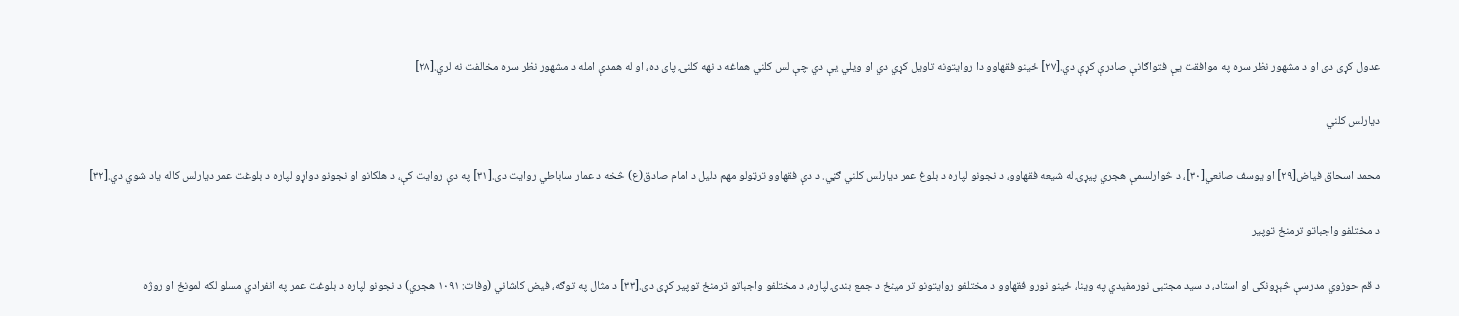عدول کړی دی او د مشهور نظر سره په موافقت یې فتواګانې صادرې کړې دي.[۲۷] ځینو فقهاوو دا روایتونه تاویل کړي دي او ویلي یې دي چې لس کلني هماغه د نهه کلنۍ پای ده، او له همدې امله د مشهور نظر سره مخالفت نه لري.[۲۸]

دیارلس کلني

محمد اسحاق فیاض[۲۹] او یوسف صانعي[۳۰]، د څوارلسمې هجري پیړۍ له شیعه فقهاوو، د نجونو لپاره د بلوغ عمر دیارلس کلني ګڼي. د دې فقهاوو ترټولو مهم دلیل د امام صادق(ع) څخه د عمار ساباطي روایت دی.[۳۱] په دې روایت کې، د هلکانو او نجونو دواړو لپاره د بلوغت عمر دیارلس کاله یاد شوي دي.[۳۲]

د مختلفو واجباتو ترمنځ توپیر

د قم حوزوي مدرسې څېړونکی او استاد، د سید مجتبی نورمفیدي په وینا، ځینو نورو فقهاوو د مختلفو روایتونو تر مینځ د جمع بندۍ لپاره، د مختلفو واجباتو ترمنځ توپیر کړی دی.[۳۳] د مثال په توګه، فیض کاشاني (وفات: ۱۰۹۱ هجري) د نجونو لپاره د بلوغت عمر په انفرادي مسلو لکه لمونځ او روژه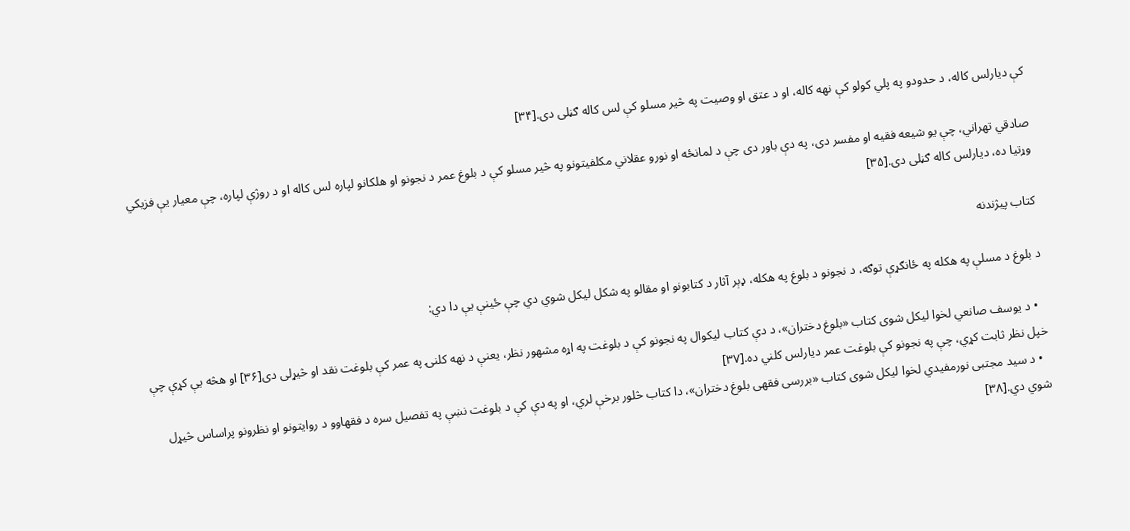کې دیارلس کاله، د حدودو په پلي کولو کې نهه کاله، او د عتق او وصیت په څیر مسلو کې لس کاله ګڼلی دی.[۳۴]

صادقي تهراني، چې یو شیعه فقیه او مفسر دی، په دې باور دی چې د لمانځه او نورو عقلاني مکلفیتونو په څیر مسلو کې د بلوغ عمر د نجونو او هلکانو لپاره لس کاله او د روژې لپاره، چې معیار یې فزیکي وړتیا ده، دیارلس کاله ګڼلی دی.[۳۵]

کتاب پيژندنه

د بلوغ د مسلې په هکله په ځانګړې توګه، د نجونو د بلوغ په هکله، ډېر آثار د کتابونو او مقالو په شکل لیکل شوي دي چې ځینې یې دا دي:

  • د یوسف صانعي لخوا لیکل شوی کتاب «بلوغ دختران»، د دې کتاب لیکوال په نجونو کې د بلوغت په اړه مشهور نظر، یعنې د نهه کلنۍ په عمر کې بلوغت نقد او څیړلی دی[۳۶] او هڅه یې کړې چې خپل نظر ثابت کړي، چې په نجونو کې بلوغت عمر دیارلس کلني ده.[۳۷]
  • د سید مجتبی نورمفیدي لخوا لیکل شوی کتاب «بررسی فقهی بلوغ دختران»، دا کتاب څلور برخې لري، او په دې کې د بلوغت نښې په تفصیل سره د فقهاوو د روایتونو او نظرونو پراساس څیړل شوي دي.[۳۸]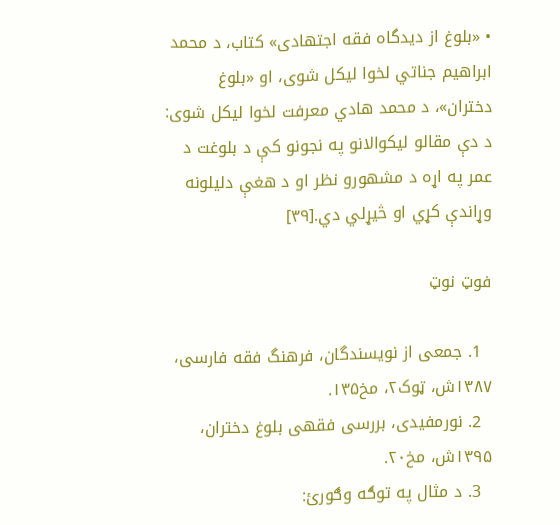• «بلوغ از دیدگاه فقه اجتهادی» کتاب، د محمد ابراهیم جناتي لخوا لیکل شوی، او «بلوغ دختران»، د محمد هادي معرفت لخوا لیکل شوی: د دې مقالو لیکوالانو په نجونو کې د بلوغت د عمر په اړه د مشهورو نظر او د هغې دلیلونه وړاندې کړي او څیړلي دي.[۳۹]

فوټ نوټ

  1. جمعی از نویسندگان، فرهنگ فقه فارسی، ۱۳۸۷ش، ټوک۲، مخ۱۳۵.
  2. نورمفیدی، بررسی فقهی بلوغ دختران، ۱۳۹۵ش، مخ۲۰.
  3. د مثال په توګه وګورئ: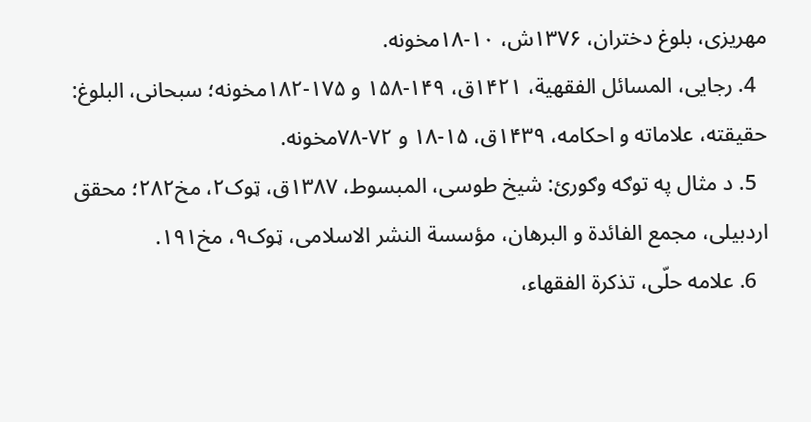مهریزی، بلوغ دختران، ۱۳۷۶ش، ۱۰-۱۸مخونه.
  4. رجایی، المسائل الفقهیة، ۱۴۲۱ق، ۱۴۹-۱۵۸ و ۱۷۵-۱۸۲مخونه؛ سبحانی، البلوغ: حقیقته، علاماته و احکامه، ۱۴۳۹ق، ۱۵-۱۸ و ۷۲-۷۸مخونه.
  5. د مثال په توګه وګورئ: شیخ طوسی، المبسوط، ۱۳۸۷ق، ټوک۲، مخ۲۸۲؛ محقق اردبیلی، مجمع الفائدة و البرهان، مؤسسة النشر الاسلامی، ټوک۹، مخ۱۹۱.
  6. علامه حلّی، تذکرة الفقهاء،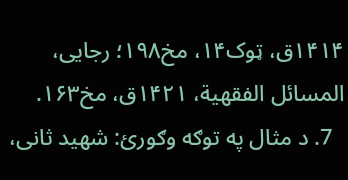۱۴۱۴ق، ټوک۱۴، مخ۱۹۸؛ رجایی، المسائل الفقهیة، ۱۴۲۱ق، مخ۱۶۳.
  7. د مثال په توګه وګورئ: شهید ثانی،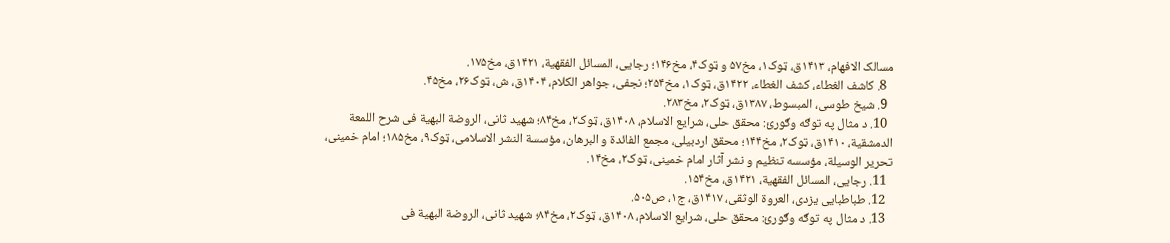مسالک الافهام، ۱۴۱۳ق، ټوک۱، مخ۵۷ و ټوک۴، مخ۱۴۶؛ رجایی، المسائل الفقهیة، ۱۴۲۱ق، مخ۱۷۵.
  8. کاشف الغطاء، کشف الغطاء، ۱۴۲۲ق، ټوک۱، مخ۲۵۴؛ نجفی، جواهر الکلام، ۱۴۰۴ق، ش، ټوک۲۶، مخ۴۵.
  9. شیخ طوسی، المبسوط، ۱۳۸۷ق، ټوک۲، مخ۲۸۳.
  10. د مثال په توګه وګورئ: محقق حلی، شرایع الاسلام، ۱۴۰۸ق، ټوک۲، مخ۸۴؛ شهید ثانی، الروضة البهیة فی شرح اللمعة الدمشقیة، ۱۴۱۰ق، ټوک۲، مخ۱۴۴؛ محقق اردبیلی، مجمع الفائدة و البرهان، مؤسسة النشر الاسلامی، ټوک۹، مخ۱۸۵؛ امام خمینی، تحریر الوسیلة، مؤسسه تنظیم و نشر آثار امام خمینی، ټوک۲، مخ۱۴.
  11. رجایی، المسائل الفقهیة، ۱۴۲۱ق، مخ۱۵۴.
  12. طباطبایی یزدی، العروة الوثقی، ۱۴۱۷ق، ج۱، ص۵۰۵.
  13. د مثال په توګه وګورئ: محقق حلی، شرایع الاسلام، ۱۴۰۸ق، ټوک۲، مخ۸۴؛ شهید ثانی، الروضة البهیة فی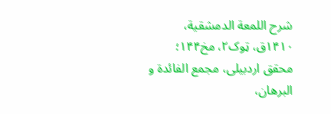شرح اللمعة الدمشقیة، ۱۴۱۰ق، ټوک۲، مخ۱۴۴؛ محقق اردبیلی، مجمع الفائدة و البرهان،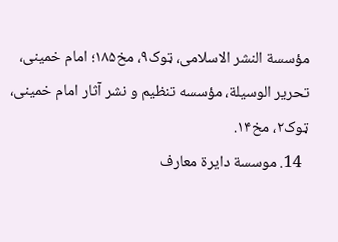مؤسسة النشر الاسلامی، ټوک۹، مخ۱۸۵؛ امام خمینی، تحریر الوسیلة، مؤسسه تنظیم و نشر آثار امام خمینی، ټوک۲، مخ۱۴.
  14. موسسة دایرة معارف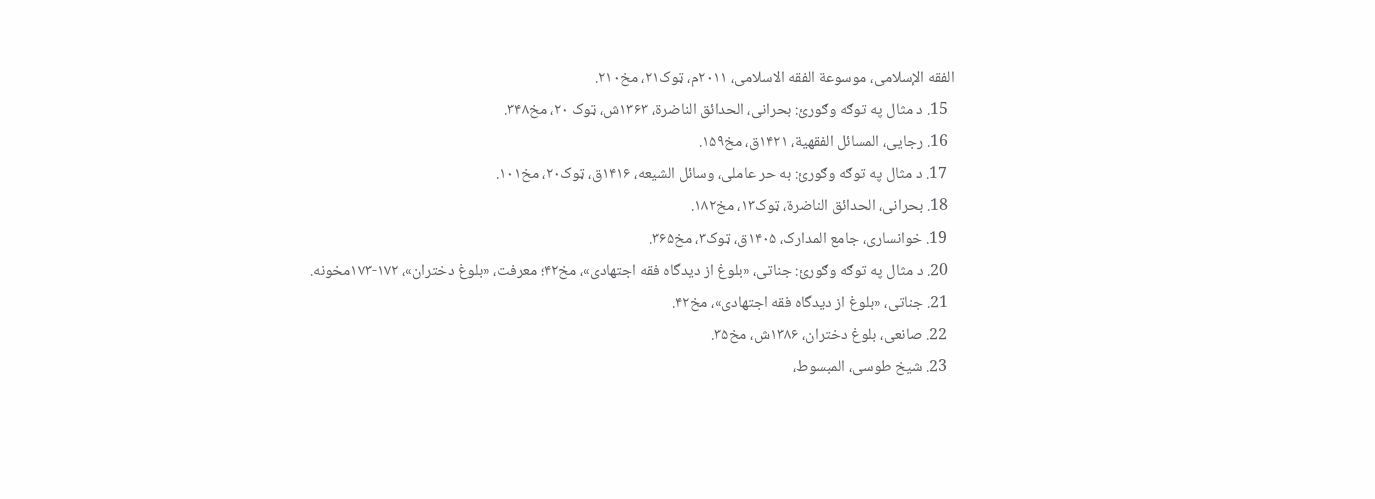الفقه الإسلامی،‌ موسوعة الفقه الاسلامی،‌ ۲۰۱۱م، ټوک۲۱، مخ۲۱۰.
  15. د مثال په توګه وګورئ: بحرانی، الحدائق الناضرة، ۱۳۶۳ش، ټوک ۲۰، مخ۳۴۸.
  16. رجایی، المسائل الفقهیة، ۱۴۲۱ق، مخ۱۵۹.
  17. د مثال په توګه وګورئ: به حر عاملی، وسائل الشیعه، ۱۴۱۶ق، ټوک۲۰، مخ۱۰۱.
  18. بحرانی، الحدائق الناضرة، ټوک۱۳، مخ۱۸۲.
  19. خوانساری، جامع المدارک، ۱۴۰۵ق، ټوک۳، مخ۳۶۵.
  20. د مثال په توګه وګورئ: جناتی، «بلوغ از دیدگاه فقه اجتهادی»، مخ۴۲؛ معرفت، «بلوغ دختران»،‌ ۱۷۲-۱۷۳مخونه.
  21. جناتی، «بلوغ از دیدگاه فقه اجتهادی»، مخ۴۲.
  22. صانعی، بلوغ دختران، ۱۳۸۶ش،‌ مخ۳۵.
  23. شیخ طوسی، المبسوط،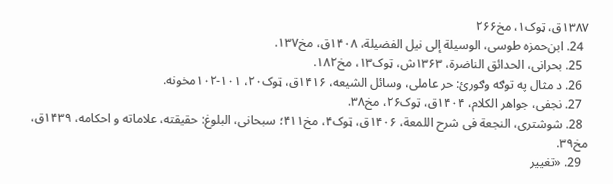۱۳۸۷ق، ټوک۱، مخ۲۶۶
  24. ابن‌حمزه طوسی، الوسیلة إلی نیل الفضیلة،‌ ۱۴۰۸ق، مخ۱۳۷.
  25. بحرانی، الحدائق الناضرة، ۱۳۶۳ش، ټوک۱۳، مخ۱۸۲.
  26. د مثال په توګه وګورئ: حر عاملی، وسائل الشیعه، ۱۴۱۶ق، ټوک۲۰، ۱۰۱-۱۰۲مخونه.
  27. نجفی، جواهر الکلام، ۱۴۰۴ق، ټوک۲۶، مخ۳۸.
  28. شوشتری، النجعة فی شرح اللمعة، ۱۴۰۶ق،‌ ټوک۴، مخ۴۱۱؛ سبحانی، البلوغ: حقیقته، علاماته و احکامه، ۱۴۳۹ق، مخ۳۹.
  29. «تغییر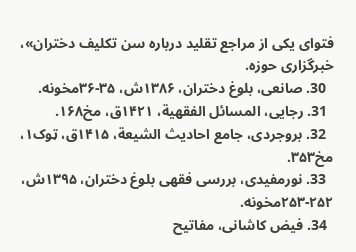فتوای یکی از مراجع تقلید درباره سن تکلیف دختران»، خبرگزاری حوزه.
  30. صانعی، بلوغ دختران، ۱۳۸۶ش، ۳۵-۳۶مخونه.
  31. رجایی، المسائل الفقهیة، ۱۴۲۱ق، مخ۱۶۸.
  32. بروجردی، جامع احادیث الشیعة، ۱۴۱۵ق، ټوک۱، مخ۳۵۳.
  33. نورمفیدی، بررسی فقهی بلوغ دختران، ۱۳۹۵ش، ۲۵۲-۲۵۳مخونه.
  34. فیض کاشانی، مفاتیح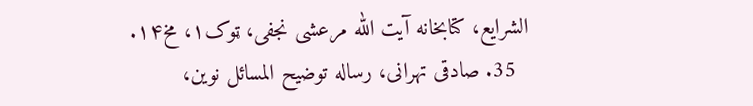الشرایع، کتابخانه آیت الله مرعشی نجفی، ټوک۱، مخ۱۴.
  35. صادقی تهرانی، رساله توضیح المسائل نوین،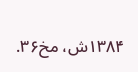۱۳۸۴ش، مخ۳۶.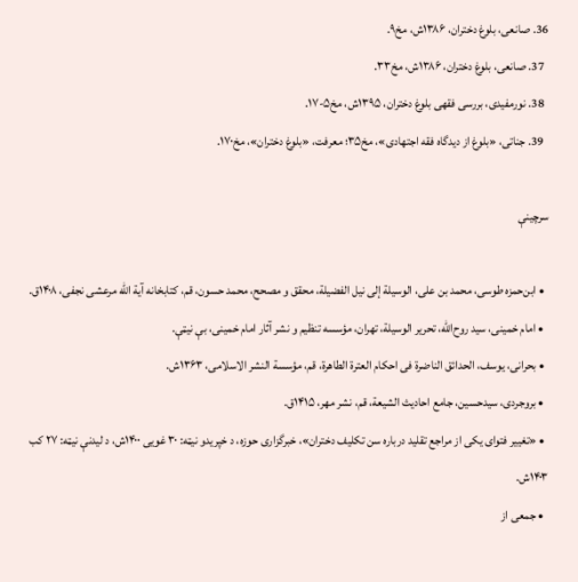36. صانعی، بلوغ دختران، ۱۳۸۶ش، مخ۹.
  37. صانعی، بلوغ دختران، ۱۳۸۶ش، مخ۳۳.
  38. نورمفیدی، بررسی فقهی بلوغ دختران، ۱۳۹۵ش، مخ۵-۱۷.
  39. جناتی، «بلوغ از دیدگاه فقه اجتهادی»، مخ۳۵؛ معرفت، «بلوغ دختران»، مخ۱۷۰.

سرچينې

  • ابن‌حمزه طوسی، محمد بن علی، الوسیلة إلی نیل الفضیلة‌، محقق و مصحح، محمد حسون‌، قم، کتابخانه آیة الله مرعشی نجفی، ۱۴۰۸ق.
  • امام خمینی، سید روح‌الله، تحریر الوسیلة، تهران، مؤسسه تنظیم و نشر آثار امام خمینی، بې نیټې.
  • بحرانی، یوسف، الحدائق الناضرة فی احکام العترة الطاهرة، قم، مؤسسة النشر الاسلامی، ۱۳۶۳ش.
  • بروجردی، سیدحسین، جامع احادیث الشیعة، قم، نشر مهر، ۱۴۱۵ق.
  • «تغییر فتوای یکی از مراجع تقلید درباره سن تکلیف دختران»، خبرگزاری حوزه، د خپریدو نیټه: ۳۰ غویی ۱۴۰۰ش، د لیدنې نیټه: ۲۷ کب ۱۴۰۳ش.
  • جمعی از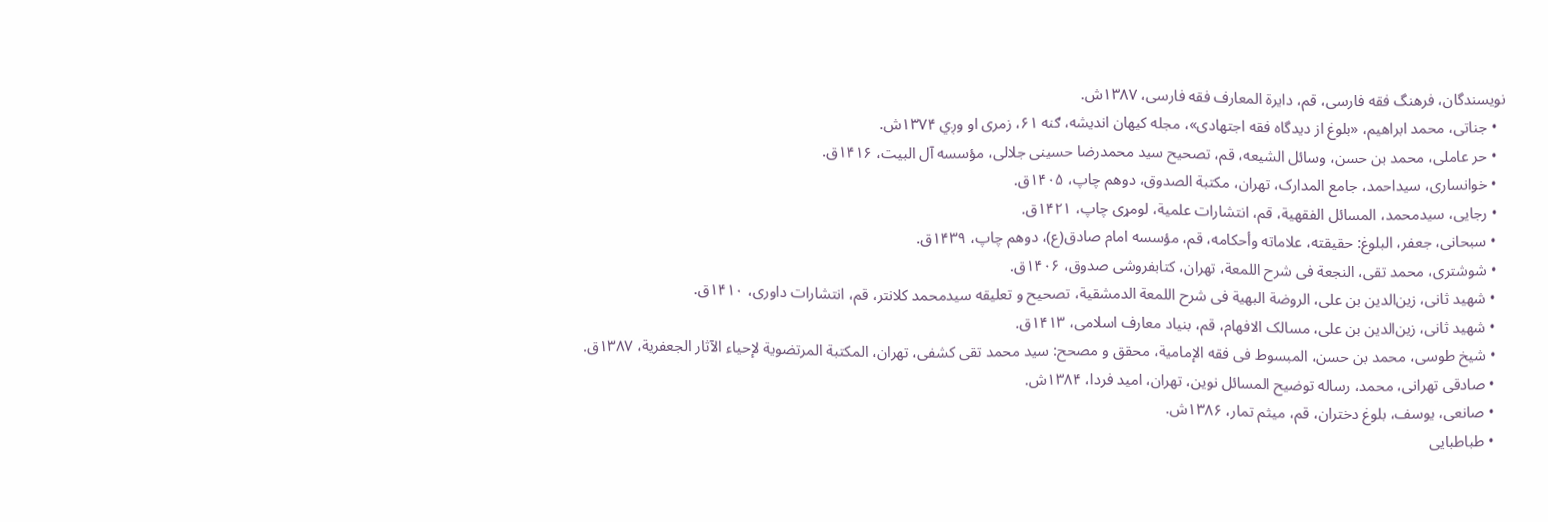نویسندگان، فرهنگ فقه فارسی، قم، دایرة المعارف فقه فارسی، ۱۳۸۷ش.
  • جناتی، محمد ابراهیم، «بلوغ از دیدگاه فقه اجتهادی»، مجله کیهان اندیشه، ګنه ۶۱، زمری او وږي ۱۳۷۴ش.
  • حر عاملی، محمد بن حسن، وسائل الشیعه، قم، تصحیح سید محمدرضا حسینی جلالی، مؤسسه آل البیت، ۱۴۱۶ق.
  • خوانساری، سیداحمد، جامع المدارک، تهران، مکتبة الصدوق، دوهم چاپ، ۱۴۰۵ق.
  • رجایی، سیدمحمد، المسائل الفقهیة، قم، انتشارات علمیة، لومړی چاپ، ۱۴۲۱ق.
  • سبحانی، جعفر، البلوغ: حقیقته، علاماته وأحکامه، قم، مؤسسه امام صادق(ع)، دوهم چاپ، ۱۴۳۹ق.
  • شوشتری، محمد تقی‌، النجعة فی شرح اللمعة‌، تهران، کتابفروشی صدوق‌، ۱۴۰۶ق.
  • شهید ثانی، زین‌الدین بن علی، الروضة البهیة فی شرح اللمعة الدمشقیة، تصحیح و تعلیقه سیدمحمد کلانتر، قم، انتشارات داوری، ۱۴۱۰ق.
  • شهید ثانی، زین‌الدین بن علی، مسالک الافهام، قم، بنیاد معارف اسلامی، ۱۴۱۳ق.
  • شیخ طوسی، محمد بن حسن، المبسوط فی فقه الإمامیة، محقق و مصحح: سید محمد تقی کشفی، ‌تهران،‌ المکتبة المرتضویة لإحیاء الآثار الجعفریة، ۱۳۸۷ق.
  • صادقی تهرانی، محمد، رساله توضیح المسائل نوین، تهران، امید فردا، ۱۳۸۴ش.
  • صانعی، یوسف، بلوغ دختران، قم، میثم تمار، ۱۳۸۶ش.
  • طباطبایی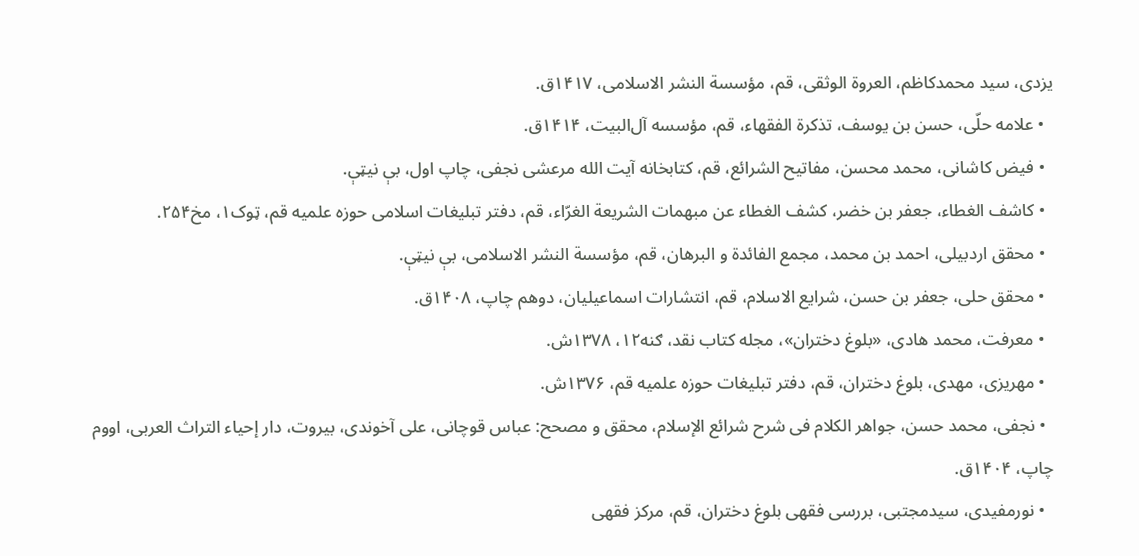یزدی، سید محمدکاظم، العروة الوثقی، قم، مؤسسة النشر الاسلامی، ۱۴۱۷ق.
  • علامه حلّی، حسن بن یوسف، تذکرة الفقهاء، قم، مؤسسه آل‌البیت، ۱۴۱۴ق.
  • فیض کاشانی، محمد محسن، مفاتیح الشرائع، قم، کتابخانه آیت الله مرعشی نجفی، چاپ اول، بې نیټې.
  • کاشف الغطاء، جعفر بن خضر، كشف الغطاء عن مبهمات الشریعة الغرّاء، قم، دفتر تبلیغات اسلامی حوزه علمیه قم، ټوک۱، مخ۲۵۴.
  • محقق اردبیلی، احمد بن محمد، مجمع الفائدة و البرهان، قم، مؤسسة النشر الاسلامی، بې نیټې.
  • محقق حلی، جعفر بن حسن، شرایع الاسلام، قم، انتشارات اسماعیلیان، دوهم چاپ، ۱۴۰۸ق.
  • معرفت، محمد هادی، «بلوغ دختران»، مجله کتاب نقد، ګنه۱۲، ۱۳۷۸ش.
  • مهریزی، مهدی، بلوغ دختران، قم، دفتر تبلیغات حوزه علمیه قم، ۱۳۷۶ش.
  • نجفی، محمد حسن، جواهر الکلام فی شرح شرائع الإسلام، محقق و مصحح: عباس قوچانی، علی آخوندی، بیروت،‌ دار إحیاء التراث العربی، اووم چاپ، ۱۴۰۴ق.
  • نورمفیدی، سیدمجتبی، بررسی فقهی بلوغ دختران، قم، مرکز فقهی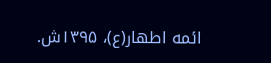ائمه اطهار(ع)، ۱۳۹۵ش.